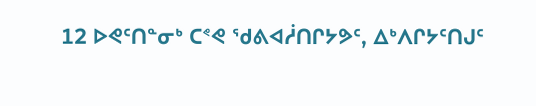12 ᐅᕙᑦᑎᓐᓂᒃ ᑕᕝᕙ ᖁᕕᐊᓲᑎᒋᔭᕗᑦ, ᐃᒃᐱᒋᔭᑦᑎᒍᑦ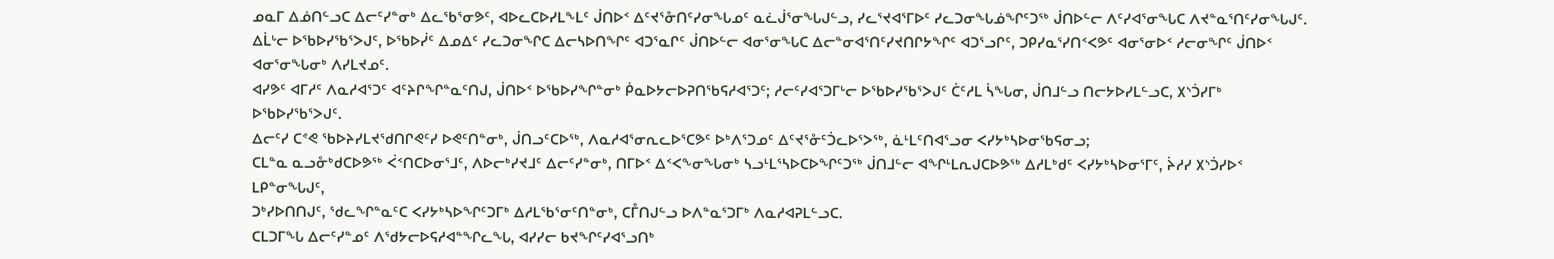ᓄᓇᒥ ᐃᓅᑎᓪᓗᑕ ᐃᓕᑦᓯᓐᓂᒃ ᐃᓚᖃᕐᓂᕗᑦ, ᐊᐅᓚᑕᐅᓯᒪᖕᒪᑦ ᒎᑎᐅᑉ ᐃᑦᔪᕐᓁᑎᑦᓯᓂᖓᓄᑦ ᓇᓛᒎᕐᓂᖓᒍᓪᓗ, ᓯᓚᕐᔪᐊᕐᒥᐅᑦ ᓯᓚᑐᓂᖓᓅᖏᑦᑐᖅ ᒎᑎᐅᓪᓕ ᐱᑦᓯᐊᕐᓂᖓᑕ ᐱᔪᓐᓇᕐᑎᑦᓯᓂᖓᒍᑦ.
ᐃᒫᒡᓕ ᐅᖃᐅᓯᖃᕐᐳᒍᑦ, ᐅᖃᐅᓰᑦ ᐃᓄᐃᑦ ᓯᓚᑐᓂᖏᑕ ᐃᓕᓴᐅᑎᖏᑦ ᐊᑐᕐᓇᒋᑦ ᒎᑎᐅᓪᓕ ᐊᓂᕐᓂᖓᑕ ᐃᓕᓐᓂᐊᕐᑎᑦᓯᔪᑎᒋᔭᖏᑦ ᐊᑐᕐᓗᒋᑦ, ᑐᑭᓯᓇᕐᓯᑎᑉᐸᕗᑦ ᐊᓂᕐᓂᐅᑉ ᓱᓕᓂᖏᑦ ᒎᑎᐅᑉ ᐊᓂᕐᓂᖓᓂᒃ ᐱᓯᒪᔪᓄᑦ.
ᐊᓯᕗᑦ ᐊᒥᓱᑦ ᐱᓇᓱᐊᕐᑐᑦ ᐊᑦᔨᒋᖏᓐᓇᑦᑎᒍ, ᒎᑎᐅᑉ ᐅᖃᐅᓯᖏᓐᓂᒃ ᑮᓇᐅᔭᓕᐅᕈᑎᖃᕋᓱᐊᕐᑐᑦ; ᓱᓕᑦᓯᐊᕐᑐᒥᒡᓕ ᐅᖃᐅᓯᖃᕐᐳᒍᑦ ᑖᑦᓱᒪ ᓵᖓᓂ, ᒎᑎᒧᓪᓗ ᑎᓕᔭᐅᓯᒪᓪᓗᑕ, ᙭ᔅᑑᓯᒥᒃ ᐅᖃᐅᓯᖃᕐᐳᒍᑦ.
ᐃᓕᑦᓯ ᑕᕝᕙ ᖃᐅᔨᓯᒪᔪᖁᑎᒋᕙᑦᓯ ᐅᕙᑦᑎᓐᓂᒃ, ᒎᑎᓗᑦᑕᐅᖅ, ᐱᓇᓱᐊᕐᓂᕆᓚᐅᕐᑕᕗᑦ ᐅᒃᐱᕐᑐᓄᑦ ᐃᑦᔪᕐᓁᑦᑑᓚᐅᕐᐳᖅ, ᓈᒻᒪᑦᑎᐊᕐᓗᓂ ᐸᓯᔭᒃᓴᐅᓂᖃᕋᓂᓗ;
ᑕᒪᓐᓇ ᓇᓗᓁᒃᑯᑕᐅᕗᖅ ᐹᑉᑎᑕᐅᓂᕐᒧᑦ, ᐱᐅᓕᒃᓯᔪᒧᑦ ᐃᓕᑦᓯᓐᓂᒃ, ᑎᒥᐅᑉ ᐃᑉᐸᖕᓂᖓᓂᒃ ᓴᓗᒻᒪᕐᓴᐅᑕᐅᖏᑦᑐᖅ ᒎᑎᒧᓪᓕ ᐊᖏᒻᒪᕆᒍᑕᐅᕗᖅ ᐃᓱᒪᒃᑯᑦ ᐸᓯᔭᒃᓴᐅᓂᕐᒥᑦ, ᔩᓱᓯ ᙭ᔅᑑᓯᐅᑉ ᒪᑭᓐᓂᖓᒍᑦ,
ᑐᒃᓯᐅᑎᑎᒍᑦ, ᖁᓚᖏᓐᓇᑦᑕ ᐸᓯᔭᒃᓴᐅᖏᑦᑐᒥᒃ ᐃᓱᒪᖃᕐᓂᑦᑎᓐᓂᒃ, ᑕᒤᑎᒍᓪᓗ ᐅᐱᓐᓇᕐᑐᒥᒃ ᐱᓇᓱᐊᕈᒪᓪᓗᑕ.
ᑕᒪᑐᒥᖓ ᐃᓕᑦᓯᓐᓄᑦ ᐱᖁᔭᓕᐅᕋᓱᐊᓐᖏᓚᖓ, ᐊᓯᓯᓕ ᑲᔪᖏᑦᓯᐊᕐᓗᑎᒃ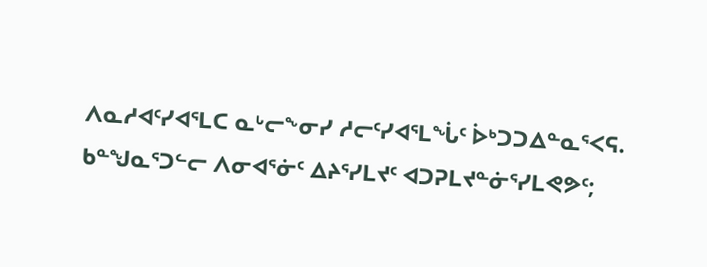ᐱᓇᓱᐊᑦᓯᐊᕐᒪᑕ ᓇᒡᓕᖕᓂᓯ ᓱᓕᑦᓯᐊᕐᒪᖔᑦ ᐆᒃᑐᑐᐃᓐᓇᕐᐸᕋ.
ᑲᓐᖑᓇᕐᑐᓪᓕ ᐱᓂᐊᕐᓃᑦ ᐃᔨᕐᓯᒪᔪᑦ ᐊᑐᕈᒪᔪᓐᓃᕐᓯᒪᕙᕗᑦ;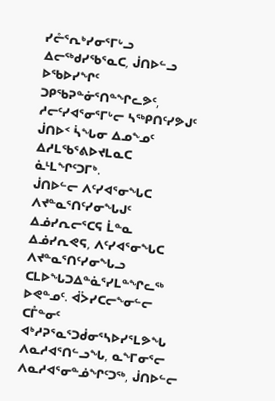ᓯᓔᕐᕆᒃᓯᓂᕐᒥᒡᓗ ᐃᓕᖅᑯᓯᖃᕐᓇᑕ, ᒎᑎᐅᓪᓗ ᐅᖃᐅᓯᖏᑦ ᑐᑭᖃᕈᓐᓃᕐᑎᓐᖏᓚᕗᑦ, ᓱᓕᑦᓯᐊᕐᓂᕐᒥᒡᓕ ᓴᖅᑭᑎᑦᓯᕗᒍᑦ ᒎᑎᐅᑉ ᓵᖓᓂ ᐃᓄᖕᓄᑦ ᐃᓱᒪᖃᕐᕕᐅᔪᒪᓇᑕ ᓈᒻᒪᖏᑦᑐᒥᒃ.
ᒎᑎᐅᓪᓕ ᐱᑦᓯᐊᕐᓂᖓᑕ ᐱᔪᓐᓇᕐᑎᑦᓯᓂᖓᒍᑦ ᐃᓅᓯᕆᓕᕐᑕᕋ ᒫᓐᓇ ᐃᓅᓯᕆᕙᕋ, ᐱᑦᓯᐊᕐᓂᖓᑕ ᐱᔪᓐᓇᕐᑎᑦᓯᓂᖓᓗ ᑕᒪᐅᖓᑐᐃᓐᓈᕐᓯᒪᓐᖏᓚᖅ ᐅᕙᓐᓄᑦ. ᐋᐴᓯᑕᓕᖕᓂᓪᓕ ᑕᒤᓐᓂᑦ ᐊᒃᓱᕈᕐᓇᕐᑐᑰᓂᕐᓴᐅᓯᕐᒪᕗᖓ ᐱᓇᓱᐊᕐᑎᓪᓗᖓ, ᓇᖕᒥᓂᕐᓕ ᐱᓇᓱᐊᕐᓂᓐᓅᖏᑦᑐᖅ, ᒎᑎᐅᓪᓕ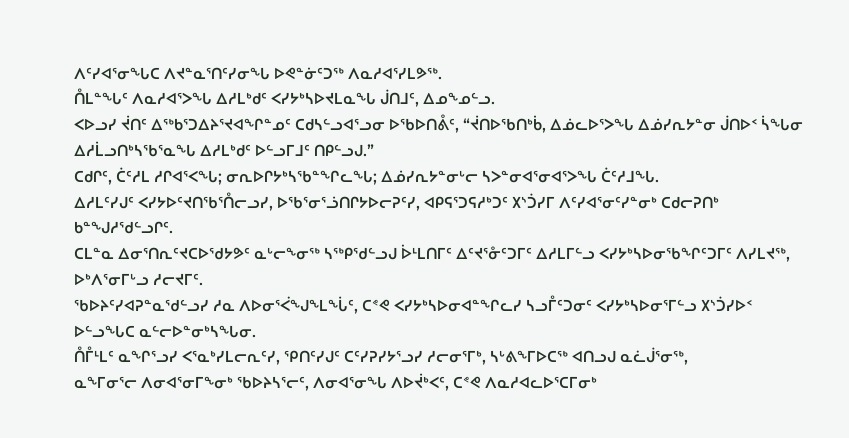ᐱᑦᓯᐊᕐᓂᖓᑕ ᐱᔪᓐᓇᕐᑎᑦᓯᓂᖓ ᐅᕙᓐᓃᑦᑐᖅ ᐱᓇᓱᐊᕐᓯᒪᕗᖅ.
ᑍᒪᓐᖓᑦ ᐱᓇᓱᐊᕐᐳᖓ ᐃᓱᒪᒃᑯᑦ ᐸᓯᔭᒃᓴᐅᔪᒪᓇᖓ ᒎᑎᒧᑦ, ᐃᓄᖕᓄᓪᓗ.
ᐸᐅᓗᓯ ᔫᑎᑦ ᐃᖅᑲᕐᑐᐃᔨᕐᔪᐊᖏᓐᓄᑦ ᑕᑯᓴᓪᓗᐊᕐᓗᓂ ᐅᖃᐅᑎᕔᑦ, “ᔫᑎᐅᖃᑎᒃᑳ, ᐃᓅᓚᐅᕐᐳᖓ ᐃᓅᓯᕆᔭᓐᓂ ᒎᑎᐅᑉ ᓵᖓᓂ ᐃᓱᒫᓗᑎᒃᓴᖃᕐᓇᖓ ᐃᓱᒪᒃᑯᑦ ᐅᓪᓗᒥᒧᑦ ᑎᑭᓪᓗᒍ.”
ᑕᑯᒋᑦ, ᑖᑦᓱᒪ ᓱᒋᐊᕐᐸᖓ; ᓂᕆᐅᒋᔭᒃᓴᖃᓐᖏᓚᖓ; ᐃᓅᓯᕆᔭᓐᓂᒡᓕ ᓴᐳᓐᓂᐊᕐᓂᐊᕐᐳᖓ ᑖᑦᓱᒧᖓ.
ᐃᓱᒪᑦᓯᒍᑦ ᐸᓯᔭᐅᑦᔪᑎᖃᕐᑍᓕᓗᓯ, ᐅᖃᕐᓂᕐᓘᑎᒋᔭᐅᓕᕈᑦᓯ, ᐊᑭᕋᕐᑐᕋᓱᒃᑐᑦ ᙭ᔅᑑᓯᒥ ᐱᑦᓯᐊᕐᓂᑦᓯᓐᓂᒃ ᑕᑯᓕᕈᑎᒃ ᑲᓐᖑᓱᖁᓪᓗᒋᑦ.
ᑕᒪᓐᓇ ᐃᓂᕐᑎᕆᑦᔪᑕᐅᖁᔭᕗᑦ ᓇᒡᓕᖕᓂᖅ ᓴᖅᑭᖁᓪᓗᒍ ᐆᒻᒪᑎᒥᑦ ᐃᑦᔪᕐᓁᑦᑐᒥᑦ ᐃᓱᒪᒥᓪᓗ ᐸᓯᔭᒃᓴᐅᓂᖃᖏᑦᑐᒥᑦ ᐱᓯᒪᔪᖅ, ᐅᒃᐱᕐᓂᒥᒡᓗ ᓱᓕᔪᒥᑦ.
ᖃᐅᔨᑦᓯᐊᕈᓐᓇᖁᓪᓗᓯ ᓱᓇ ᐱᐅᓂᕐᐹᖑᖕᒪᖔᑦ, ᑕᕝᕙ ᐸᓯᔭᒃᓴᐅᓂᐊᓐᖏᓚᓯ ᓴᓗᒤᑦᑐᓂᑦ ᐸᓯᔭᒃᓴᐅᓂᕐᒥᓪᓗ ᙭ᔅᑑᓯᐅᑉ ᐅᓪᓗᖓᑕ ᓇᓪᓕᐅᓐᓂᒃᓴᖓᓂ.
ᑍᒤᒻᒪᑦ ᓇᖏᕐᓗᓯ ᐸᕐᓇᒃᓯᒪᓕᕆᑦᓯ, ᕿᑎᑦᓯᒍᑦ ᑕᑦᓯᕈᓯᔭᕐᓗᓯ ᓱᓕᓂᕐᒥᒃ, ᓴᒡᕕᖕᒥᐅᑕᖅ ᐊᑎᓗᒍ ᓇᓛᒎᕐᓂᖅ,
ᓇᖕᒥᓂᕐᓕ ᐱᓂᐊᕐᓂᒥᖕᓂᒃ ᖃᐅᔨᓴᕐᓕᑦ, ᐱᓂᐊᕐᓂᖓ ᐱᐅᔫᒃᐸᑦ, ᑕᕝᕙ ᐱᓇᓱᐊᓚᐅᕐᑕᒥᓂᒃ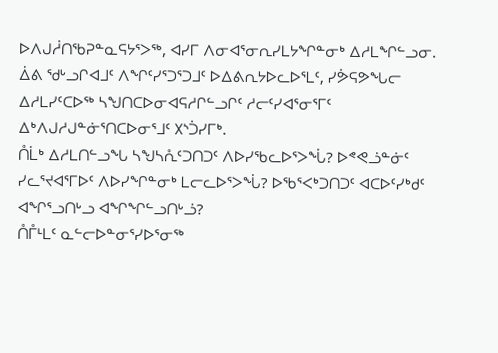ᐅᐱᒍᓲᑎᖃᕈᓐᓇᕋᔭᕐᐳᖅ, ᐊᓯᒥ ᐱᓂᐊᕐᓂᕆᓯᒪᔭᖏᓐᓂᒃ ᐃᓱᒪᖏᓪᓗᓂ.
ᐄᕕ ᖁᒡᓗᒋᐊᒧᑦ ᐱᖏᑦᓯᕐᑐᕐᑐᒧᑦ ᐅᐃᕕᕆᔭᐅᓚᐅᕐᒪᑦ, ᓯᕘᕋᕗᖓᓕ ᐃᓱᒪᓯᑦᑕᐅᖅ ᓴᖑᑎᑕᐅᓂᐊᕋᓱᒋᓪᓗᒋᑦ ᓱᓕᑦᓯᐊᕐᓂᕐᒥᑦ ᐃᒃᐱᒍᓱᒍᓐᓃᕐᑎᑕᐅᓂᕐᒧᑦ ᙭ᔅᑑᓯᒥᒃ.
ᑍᒫᒃ ᐃᓱᒪᑎᓪᓗᖓ ᓴᖑᓴᕅᑦᑐᑎᑐᑦ ᐱᐅᓯᖃᓚᐅᕐᐳᖔ? ᐅᕝᕙᓘᓐᓃᑦ ᓯᓚᕐᔪᐊᕐᒥᐅᑦ ᐱᐅᓯᖏᓐᓂᒃ ᒪᓕᓚᐅᕐᐳᖔ? ᐅᖃᕐᐸᒃᑐᑎᑐᑦ ᐊᑕᐅᑦᓯᒃᑯᑦ ᐊᖏᕐᓗᑎᒡᓗ ᐊᖏᖏᓪᓗᑎᒡᓘ?
ᑍᒤᒻᒪᑦ ᓇᓪᓕᐅᓐᓂᕐᓯᐅᕐᓂᖅ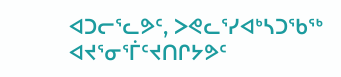ᐊᑐᓕᕐᓚᕗᑦ, ᐳᕙᓚᕐᓯᐊᒃᓴᑐᖃᖅ ᐊᔪᕐᓂᕐᒦᑦᔪᑎᒋᔭᕗᑦ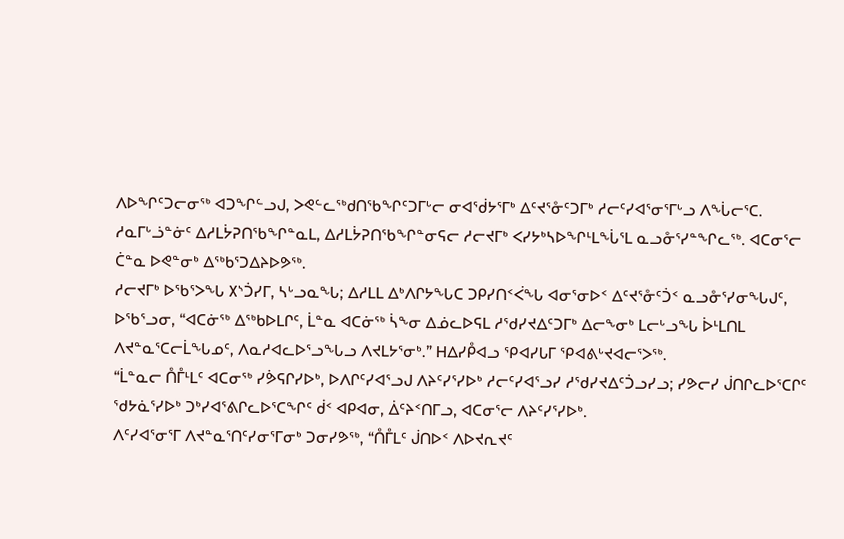ᐱᐅᖏᑦᑐᓕᓂᖅ ᐊᑐᖏᓪᓗᒍ, ᐳᕙᓪᓚᖅᑯᑎᖃᖏᑦᑐᒥᒡᓕ ᓂᐊᖂᔭᕐᒥᒃ ᐃᑦᔪᕐᓁᑦᑐᒥᒃ ᓱᓕᑦᓯᐊᕐᓂᕐᒥᒡᓗ ᐱᖔᓕᕐᑕ.
ᓱᓇᒥᒡᓘᓐᓃᑦ ᐃᓱᒪᔮᕈᑎᖃᖏᓐᓇᒪ, ᐃᓱᒪᔮᕈᑎᖃᖏᓐᓂᕋᓕ ᓱᓕᔪᒥᒃ ᐸᓯᔭᒃᓴᐅᖏᒻᒪᖔᕐᒪ ᓇᓗᓁᕐᓯᓐᖏᓚᖅ. ᐊᑕᓂᕐᓕ ᑖᓐᓇ ᐅᕙᓐᓂᒃ ᐃᖅᑲᕐᑐᐃᔨᐅᕗᖅ.
ᓱᓕᔪᒥᒃ ᐅᖃᕐᐳᖓ ᙭ᔅᑑᓯᒥ, ᓴᒡᓗᓇᖓ; ᐃᓱᒪᒪ ᐃᒃᐱᒋᔭᖓᑕ ᑐᑭᓯᑎᑉᐹᖓ ᐊᓂᕐᓂᐅᑉ ᐃᑦᔪᕐᓁᑦᑑᑉ ᓇᓗᓁᕐᓯᓂᖓᒍᑦ,
ᐅᖃᕐᓗᓂ, “ᐊᑕᓃᖅ ᐃᖅᑲᐅᒪᒋᑦ, ᒫᓐᓇ ᐊᑕᓃᖅ ᓵᖕᓂ ᐃᓅᓚᐅᕋᒪ ᓱᖁᓯᔪᐃᑦᑐᒥᒃ ᐃᓕᖕᓂᒃ ᒪᓕᒡᓗᖓ ᐆᒻᒪᑎᒪ ᐱᔪᓐᓇᕐᑕᓕᒫᖓᓄᑦ, ᐱᓇᓱᐊᓚᐅᕐᓗᖓᓗ ᐱᔪᒪᔭᕐᓂᒃ.” ᕼᐃᓯᑬᐊᓗ ᕿᐊᓯᒐᒥ ᕿᐊᕕᒡᔪᐊᓕᕐᐳᖅ.
“ᒫᓐᓇᓕ ᑍᒤᒻᒪᑦ ᐊᑕᓂᖅ ᓯᕘᕋᒋᓯᐅᒃ, ᐅᐱᒋᑦᓯᐊᕐᓗᒍ ᐱᔨᑦᓯᕐᓯᐅᒃ ᓱᓕᑦᓯᐊᕐᓗᓯ ᓱᖁᓯᔪᐃᑦᑑᓗᓯᓗ; ᓯᕗᓕᓯ ᒎᑎᒋᓚᐅᕐᑕᒋᑦ ᖁᔭᓈᕐᓯᐅᒃ ᑐᒃᓯᐊᕐᕕᒋᓚᐅᕐᑕᖏᑦ ᑰᑉ ᐊᑭᐊᓂ, ᐄᑦᔨᑉᑎᒥᓗ, ᐊᑕᓂᕐᓕ ᐱᔨᑦᓯᕐᓯᐅᒃ.
ᐱᑦᓯᐊᕐᓂᕐᒥ ᐱᔪᓐᓇᕐᑎᑦᓯᓂᕐᒥᓂᒃ ᑐᓂᓯᕗᖅ, “ᑍᒤᒪᑦ ᒎᑎᐅᑉ ᐱᐅᔪᕆᔪᑦ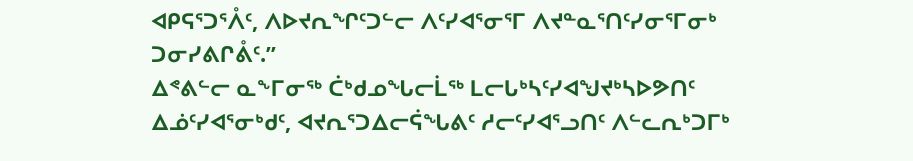ᐊᑭᕋᕐᑐᕐᐰᑦ, ᐱᐅᔪᕆᖏᑦᑐᓪᓕ ᐱᑦᓯᐊᕐᓂᕐᒥ ᐱᔪᓐᓇᕐᑎᑦᓯᓂᕐᒥᓂᒃ ᑐᓂᓯᕕᒋᕔᑦ.”
ᐃᕝᕕᓪᓕ ᓇᖕᒥᓂᖅ ᑖᒃᑯᓄᖓᓕᒫᖅ ᒪᓕᒐᒃᓴᑦᓯᐊᖑᔪᒃᓴᐅᕗᑎᑦ ᐃᓅᑦᓯᐊᕐᓂᒃᑯᑦ, ᐊᔪᕆᕐᑐᐃᓕᕌᖓᕕᑦ ᓱᓕᑦᓯᐊᕐᓗᑎᑦ ᐱᓪᓚᕆᒃᑐᒥᒃ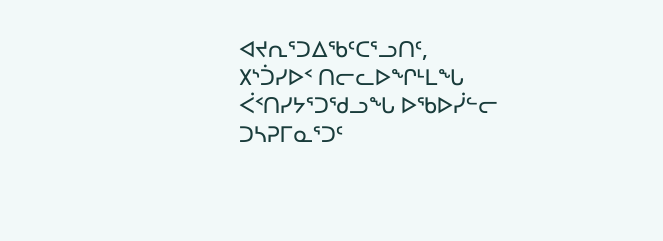ᐊᔪᕆᕐᑐᐃᖃᑦᑕᕐᓗᑎᑦ,
᙭ᔅᑑᓯᐅᑉ ᑎᓕᓚᐅᖏᒻᒪᖓ ᐹᑉᑎᓯᔭᕐᑐᖁᓗᖓ ᐅᖃᐅᓰᓪᓕ ᑐᓴᕈᒥᓇᕐᑐᑦ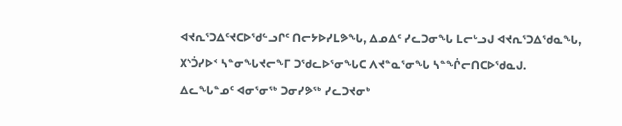ᐊᔪᕆᕐᑐᐃᑦᔪᑕᐅᖁᓪᓗᒋᑦ ᑎᓕᔭᐅᓯᒪᕗᖓ, ᐃᓄᐃᑦ ᓯᓚᑐᓂᖓ ᒪᓕᒡᓗᒍ ᐊᔪᕆᕐᑐᐃᖁᓇᖓ, ᙭ᔅᑑᓯᐅᑉ ᓴᓐᓂᖓᔪᓕᖕᒥ ᑐᖁᓚᐅᕐᓂᖓᑕ ᐱᔪᓐᓇᕐᓂᖓ ᓴᓐᖐᓕᑎᑕᐅᖁᓇᒍ.
ᐃᓚᖓᓐᓄᑦ ᐊᓂᕐᓂᖅ ᑐᓂᓯᕗᖅ ᓯᓚᑐᔪᓂᒃ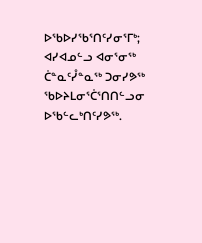ᐅᖃᐅᓯᖃᕐᑎᑦᓯᓂᕐᒥᒃ; ᐊᓯᐊᓄᓪᓗ ᐊᓂᕐᓂᖅ ᑖᓐᓇᑦᓮᓐᓇᖅ ᑐᓂᓯᕗᖅ ᖃᐅᔨᒪᓂᕐᑖᕐᑎᑎᓪᓗᓂ ᐅᖃᓪᓚᒃᑎᑦᓯᕗᖅ.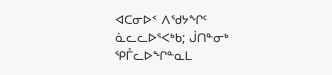ᐊᑕᓂᐅᑉ ᐱᖁᔭᖏᑦ ᓈᓚᓚᐅᕐᐸᒃᑲ; ᒎᑎᓐᓂᒃ ᕿᒤᓚᐅᖏᓐᓇᒪ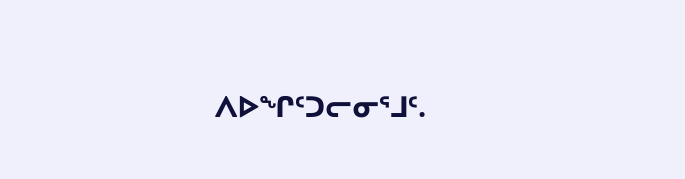ᐱᐅᖏᑦᑐᓕᓂᕐᒧᑦ.